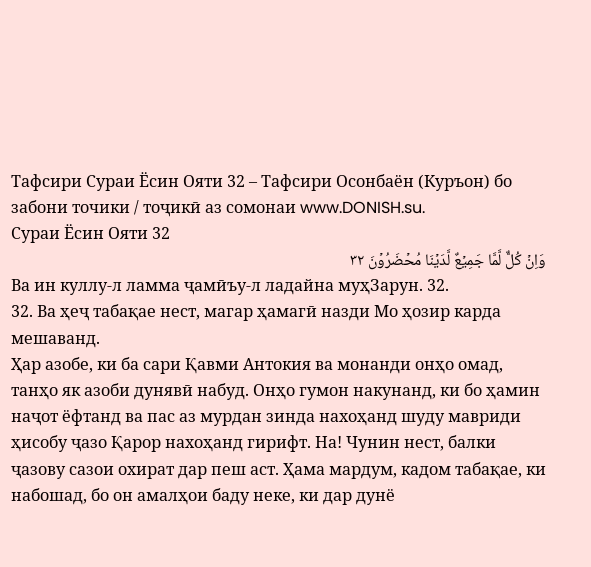Тафсири Сураи Ёсин Ояти 32 – Тафсири Осонбаён (Куръон) бо забони точики / тоҷикӣ аз сомонаи www.DONISH.su.
Сураи Ёсин Ояти 32
وَاِنۡ كُلٌّ لَّمَّا جَمِيۡعٌ لَّدَيۡنَا مُحۡضَرُوۡنَ ٣٢
Ва ин куллу-л ламма ҷамӣъу-л ладайна муҳЗарун. 32.
32. Ва ҳеҷ табақае нест, магар ҳамагӣ назди Мо ҳозир карда мешаванд.
Ҳар азобе, ки ба сари Қавми Антокия ва монанди онҳо омад, танҳо як азоби дунявӣ набуд. Онҳо гумон накунанд, ки бо ҳамин наҷот ёфтанд ва пас аз мурдан зинда нахоҳанд шуду мавриди ҳисобу ҷазо Қарор нахоҳанд гирифт. На! Чунин нест, балки ҷазову сазои охират дар пеш аст. Ҳама мардум, кадом табақае, ки набошад, бо он амалҳои баду неке, ки дар дунё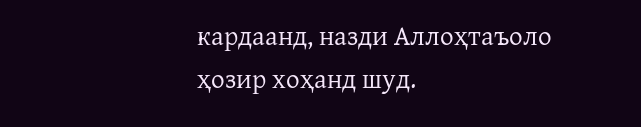кардаанд, назди Аллоҳтаъоло ҳозир хоҳанд шуд.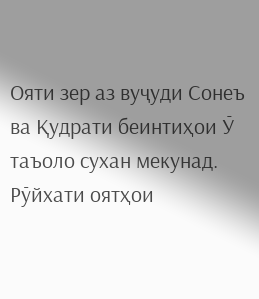Ояти зер аз вуҷуди Сонеъ ва Қудрати беинтиҳои Ӯ таъоло сухан мекунад.
Рӯйхати оятҳои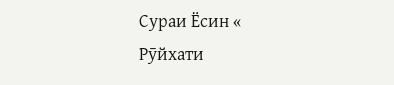Сураи Ёсин «
Рӯйхати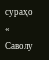сураҳо «
Саволу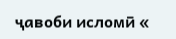ҷавоби исломӣ «